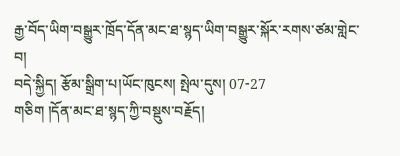རྒྱ་བོད་ཡིག་བསྒྱུར་ཁྲོད་དོན་མང་ཐ་སྙད་ཡིག་བསྒྱུར་སྐོར་རགས་ཙམ་གླེང་བ།
བདེ་སྐྱིད། རྩོམ་སྒྲིག་པ།ཡོང་ཁུངས། སྤེལ་དུས། 07-27
གཅིག །དོན་མང་ཐ་སྙད་ཀྱི་བསྡུས་བརྗོད།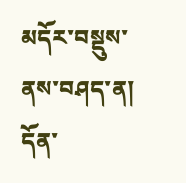མདོར་བསྡུས་ནས་བཤད་ན། དོན་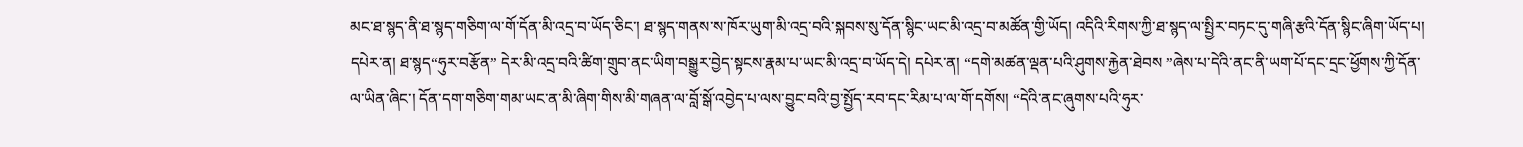མང་ཐ་སྙད་ནི་ཐ་སྙད་གཅིག་ལ་གོ་དོན་མི་འདྲ་བ་ཡོད་ཅིང་། ཐ་སྙད་གནས་ས་ཁོར་ཡུག་མི་འདྲ་བའི་སྐབས་སུ་དོན་སྙིང་ཡང་མི་འདྲ་བ་མཚོན་གྱི་ཡོད། འདིའི་རིགས་ཀྱི་ཐ་སྙད་ལ་སྤྱིར་བཏང་དུ་གཞི་རྩའི་དོན་སྙིང་ཞིག་ཡོད་པ། དཔེར་ན། ཐ་སྙད“ཧུར་བརྩོན” དེར་མི་འདྲ་བའི་ཚིག་གྲུབ་ནང་ཡིག་བསྒྱུར་བྱེད་སྟངས་རྣམ་པ་ཡང་མི་འདྲ་བ་ཡོད་དེ། དཔེར་ན། “དགེ་མཚན་ལྡན་པའི་ཤུགས་རྐྱེན་ཐེབས ”ཞེས་པ་དེའི་ནང་ནི་ཡག་པོ་དང་དྲང་ཕྱོགས་ཀྱི་དོན་ལ་ཡིན་ཞིང་། དོན་དག་གཅིག་གམ་ཡང་ན་མི་ཞིག་གིས་མི་གཞན་ལ་བློ་སྒོ་འབྱེད་པ་ལས་བྱུང་བའི་བྱ་སྤྱོད་རབ་དང་རིམ་པ་ལ་གོ་དགོས། “དེའི་ནང་ཞུགས་པའི་ཧུར་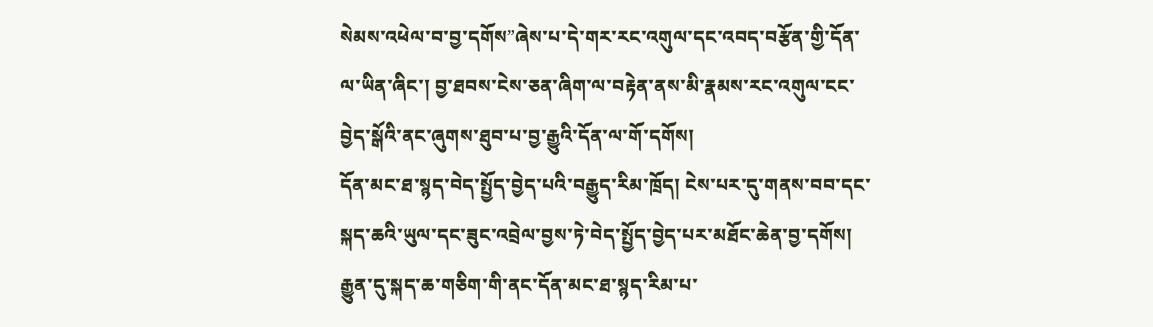སེམས་འཕེལ་བ་བྱ་དགོས”ཞེས་པ་དེ་གར་རང་འགུལ་དང་འབད་བརྩོན་གྱི་དོན་ལ་ཡིན་ཞིང་། བྱ་ཐབས་ངེས་ཅན་ཞིག་ལ་བརྟེན་ནས་མི་རྣམས་རང་འགུལ་ངང་བྱེད་སྒོའི་ནང་ཞུགས་ཐུབ་པ་བྱ་རྒྱུའི་དོན་ལ་གོ་དགོས།
དོན་མང་ཐ་སྙད་བེད་སྤྱོད་བྱེད་པའི་བརྒྱུད་རིམ་ཁྲོད། ངེས་པར་དུ་གནས་བབ་དང་སྐད་ཆའི་ཡུལ་དང་ཟུང་འབྲེལ་བྱས་ཏེ་བེད་སྤྱོད་བྱེད་པར་མཐོང་ཆེན་བྱ་དགོས། རྒྱུན་དུ་སྐད་ཆ་གཅིག་གི་ནང་དོན་མང་ཐ་སྙད་རིམ་པ་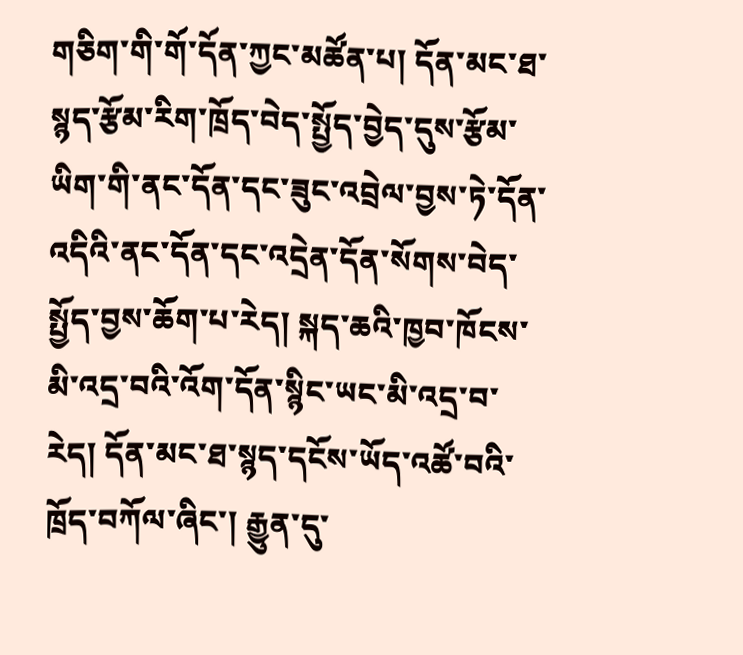གཅིག་གི་གོ་དོན་ཀྱང་མཚོན་པ། དོན་མང་ཐ་སྙད་རྩོམ་རིག་ཁྲོད་བེད་སྤྱོད་བྱེད་དུས་རྩོམ་ཡིག་གི་ནང་དོན་དང་ཟུང་འབྲེལ་བྱས་ཏེ་དོན་འདིའི་ནང་དོན་དང་འདྲེན་དོན་སོགས་བེད་སྤྱོད་བྱས་ཆོག་པ་རེད། སྐད་ཆའི་ཁྱབ་ཁོངས་མི་འདྲ་བའི་འོག་དོན་སྙིང་ཡང་མི་འདྲ་བ་རེད། དོན་མང་ཐ་སྙད་དངོས་ཡོད་འཚོ་བའི་ཁྲོད་བཀོལ་ཞིང་། རྒྱུན་དུ་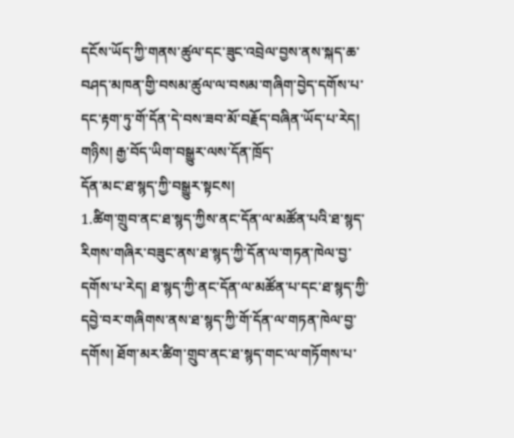དངོས་ཡོད་ཀྱི་གནས་ཚུལ་དང་ཟུང་འབྲེལ་བྱས་ནས་སྐད་ཆ་བཤད་མཁན་གྱི་བསམ་ཚུལ་ལ་བསམ་གཞིག་བྱེད་དགོས་པ་དང་རྟག་ཏུ་གོ་དོན་དེ་བས་ཟབ་མོ་བརྗོད་བཞིན་ཡོད་པ་རེད།
གཉིས། རྒྱ་བོད་ཡིག་བསྒྱུར་ལས་དོན་ཁྲོད་
དོན་མང་ཐ་སྙད་ཀྱི་བསྒྱུར་སྟངས།
1.ཚིག་གྲུབ་ནང་ཐ་སྙད་ཀྱིས་ནང་དོན་ལ་མཚོན་པའི་ཐ་སྙད་རིགས་གཞིར་བཟུང་ནས་ཐ་སྙད་ཀྱི་དོན་ལ་གཏན་ཁེལ་བྱ་དགོས་པ་རེད། ཐ་སྙད་ཀྱི་ནང་དོན་ལ་མཚོན་པ་དང་ཐ་སྙད་ཀྱི་དབྱེ་བར་གཞིགས་ནས་ཐ་སྙད་ཀྱི་གོ་དོན་ལ་གཏན་ཁེལ་བྱ་དགོས། ཐོག་མར་ཚིག་གྲུབ་ནང་ཐ་སྙད་གང་ལ་གཏོགས་པ་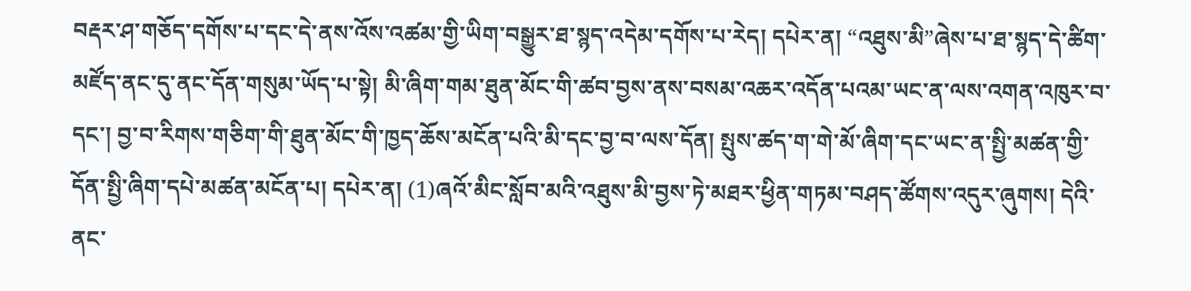བརྡར་ཤ་གཅོད་དགོས་པ་དང་དེ་ནས་འོས་འཚམ་གྱི་ཡིག་བསྒྱུར་ཐ་སྙད་འདེམ་དགོས་པ་རེད། དཔེར་ན། “འཐུས་མི”ཞེས་པ་ཐ་སྙད་དེ་ཚིག་མཛོད་ནང་དུ་ནང་དོན་གསུམ་ཡོད་པ་སྟེ། མི་ཞིག་གམ་ཐུན་མོང་གི་ཚབ་བྱས་ནས་བསམ་འཆར་འདོན་པའམ་ཡང་ན་ལས་འགན་འཁུར་བ་དང་། བྱ་བ་རིགས་གཅིག་གི་ཐུན་མོང་གི་ཁྱད་ཆོས་མངོན་པའི་མི་དང་བྱ་བ་ལས་དོན། སྤུས་ཚད་ག་གེ་མོ་ཞིག་དང་ཡང་ན་སྤྱི་མཚན་གྱི་དོན་སྤྱི་ཞིག་དཔེ་མཚན་མངོན་པ། དཔེར་ན། (1)ཞའོ་མིང་སློབ་མའི་འཐུས་མི་བྱས་ཏེ་མཐར་ཕྱིན་གཏམ་བཤད་ཚོགས་འདུར་ཞུགས། དེའི་ནང་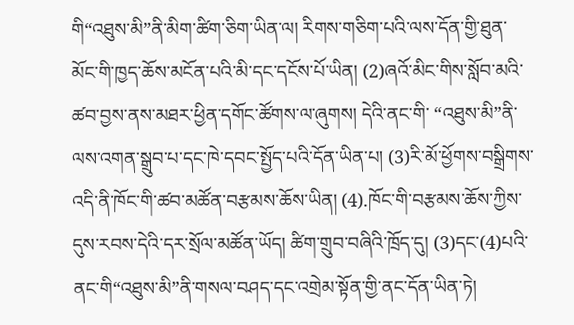གི“འཐུས་མི”ནི་མིག་ཚིག་ཅིག་ཡིན་ལ། རིགས་གཅིག་པའི་ལས་དོན་གྱི་ཐུན་མོང་གི་ཁྱད་ཆོས་མངོན་པའི་མི་དང་དངོས་པོ་ཡིན། (2)ཞའོ་མིང་གིས་སློབ་མའི་ཚབ་བྱས་ནས་མཐར་ཕྱིན་དགོང་ཚོགས་ལ་ཞུགས། དེའི་ནང་གི་ “འཐུས་མི”ནི་ལས་འགན་སྒྲུབ་པ་དང་ཁེ་དབང་སྤྱོད་པའི་དོན་ཡིན་པ། (3)རི་མོ་ཕྱོགས་བསྒྲིགས་འདི་ནི་ཁོང་གི་ཚབ་མཚོན་བརྩམས་ཆོས་ཡིན། (4).ཁོང་གི་བརྩམས་ཆོས་ཀྱིས་དུས་རབས་དེའི་དར་སྲོལ་མཚོན་ཡོད། ཚིག་གྲུབ་བཞིའི་ཁྲོད་དུ། (3)དང་(4)པའི་ནང་གི“འཐུས་མི”ནི་གསལ་བཤད་དང་འགྲེམ་སྟོན་གྱི་ནང་དོན་ཡིན་ཏེ།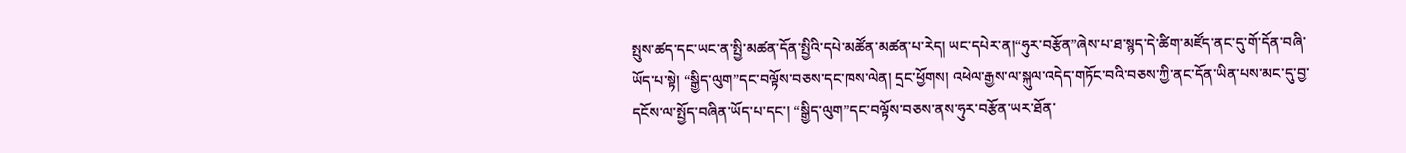སྤུས་ཚད་དང་ཡང་ན་སྤྱི་མཚན་དོན་སྤྱིའི་དཔེ་མཚོན་མཚན་པ་རེད། ཡང་དཔེར་ན།“ཧུར་བརྩོན”ཞེས་པ་ཐ་སྙད་དེ་ཚིག་མཛོད་ནང་དུ་གོ་དོན་བཞི་ཡོད་པ་སྟེ། “སྒྱིད་ལུག”དང་བལྟོས་བཅས་དང་ཁས་ལེན། དྲང་ཕྱོགས། འཕེལ་རྒྱས་ལ་སྐུལ་འདེད་གཏོང་བའི་བཅས་ཀྱི་ནང་དོན་ཡིན་པས་མང་དུ་བྱ་དངོས་ལ་སྤྱོད་བཞིན་ཡོད་པ་དང་། “སྒྱིད་ལུག”དང་བལྟོས་བཅས་ནས་ཧུར་བརྩོན་ཡར་ཐོན་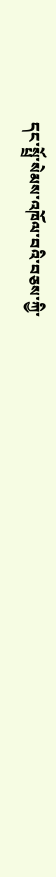དང་སྤྲོ་སེམས་འཁོལ་བའི་བཅས་ཀྱི་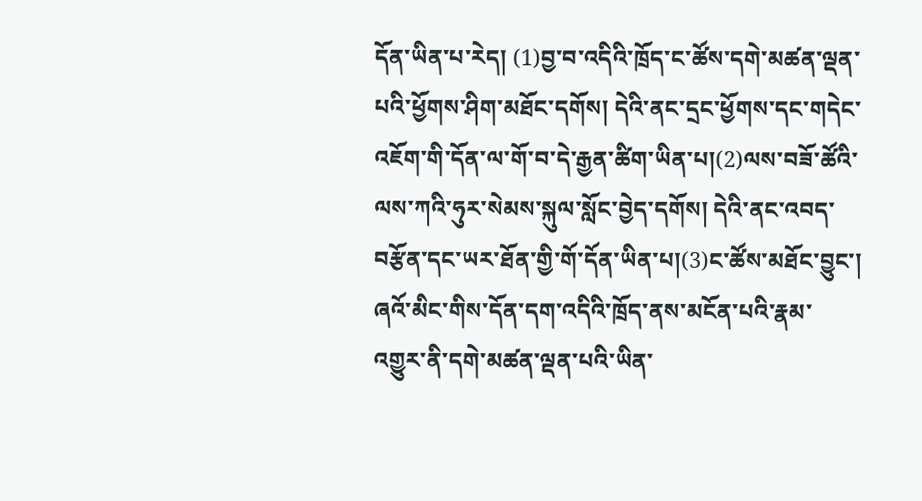དོན་ཡིན་པ་རེད། (1)བྱ་བ་འདིའི་ཁྲོད་ང་ཚོས་དགེ་མཚན་ལྡན་པའི་ཕྱོགས་ཤིག་མཐོང་དགོས། དེའི་ནང་དྲང་ཕྱོགས་དང་གདེང་འཇོག་གི་དོན་ལ་གོ་བ་དེ་རྒྱན་ཚིག་ཡིན་པ།(2)ལས་བཟོ་ཚོའི་ལས་ཀའི་ཧུར་སེམས་སྐུལ་སློང་བྱེད་དགོས། དེའི་ནང་འབད་བརྩོན་དང་ཡར་ཐོན་གྱི་གོ་དོན་ཡིན་པ།(3)ང་ཚོས་མཐོང་བྱུང་། ཞའོ་མིང་གིས་དོན་དག་འདིའི་ཁྲོད་ནས་མངོན་པའི་རྣམ་འགྱུར་ནི་དགེ་མཚན་ལྡན་པའི་ཡིན་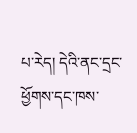པ་རེད། དེའི་ནང་དྲང་ཕྱོགས་དང་ཁས་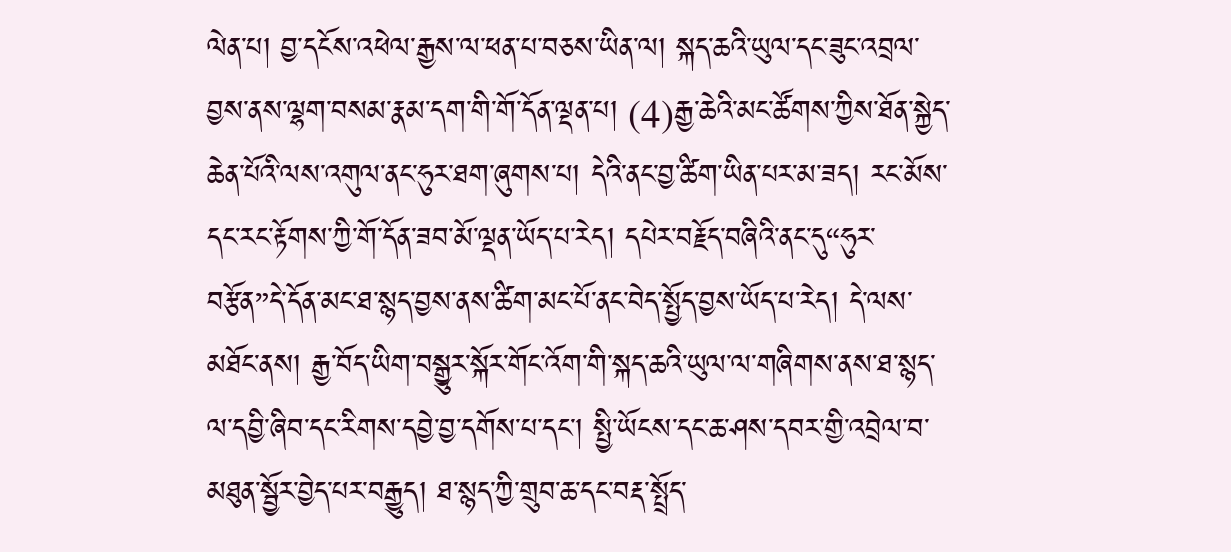ལེན་པ། བྱ་དངོས་འཕེལ་རྒྱས་ལ་ཕན་པ་བཅས་ཡིན་ལ། སྐད་ཆའི་ཡུལ་དང་ཟུང་འབྲལ་བྱས་ནས་ལྷག་བསམ་རྣམ་དག་གི་གོ་དོན་ལྡན་པ། (4)རྒྱ་ཆེའི་མང་ཚོགས་ཀྱིས་ཐོན་སྐྱེད་ཆེན་པོའི་ལས་འགུལ་ནང་ཧུར་ཐག་ཞུགས་པ། དེའི་ནང་བྱ་ཚིག་ཡིན་པར་མ་ཟད། རང་མོས་དང་རང་རྟོགས་ཀྱི་གོ་དོན་ཟབ་མོ་ལྡན་ཡོད་པ་རེད། དཔེར་བརྗོད་བཞིའི་ནང་དུ“ཧུར་བརྩོན”དེ་དོན་མང་ཐ་སྙད་བྱས་ནས་ཚིག་མང་པོ་ནང་བེད་སྤྱོད་བྱས་ཡོད་པ་རེད། དེ་ལས་མཐོང་ནས། རྒྱ་བོད་ཡིག་བསྒྱུར་སྐོར་གོང་འོག་གི་སྐད་ཆའི་ཡུལ་ལ་གཞིགས་ནས་ཐ་སྙད་ལ་དབྱི་ཞིབ་དང་རིགས་དབྱེ་བྱ་དགོས་པ་དང་། སྤྱི་ཡོངས་དང་ཆ་ཤས་དབར་གྱི་འབྲེལ་བ་མཐུན་སྦྱོར་བྱེད་པར་བརྒྱུད། ཐ་སྙད་ཀྱི་གྲུབ་ཆ་དང་བརྡ་སྤྲོད་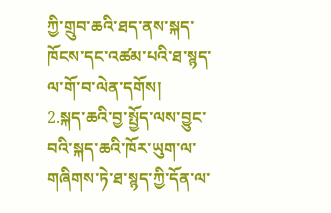ཀྱི་གྲུབ་ཆའི་ཐད་ནས་སྐད་ཁོངས་དང་འཚམ་པའི་ཐ་སྙད་ལ་གོ་བ་ལེན་དགོས།
2.སྐད་ཆའི་བྱ་སྤྱོད་ལས་བྱུང་བའི་སྐད་ཆའི་ཁོར་ཡུག་ལ་གཞིགས་ཏེ་ཐ་སྙད་ཀྱི་དོན་ལ་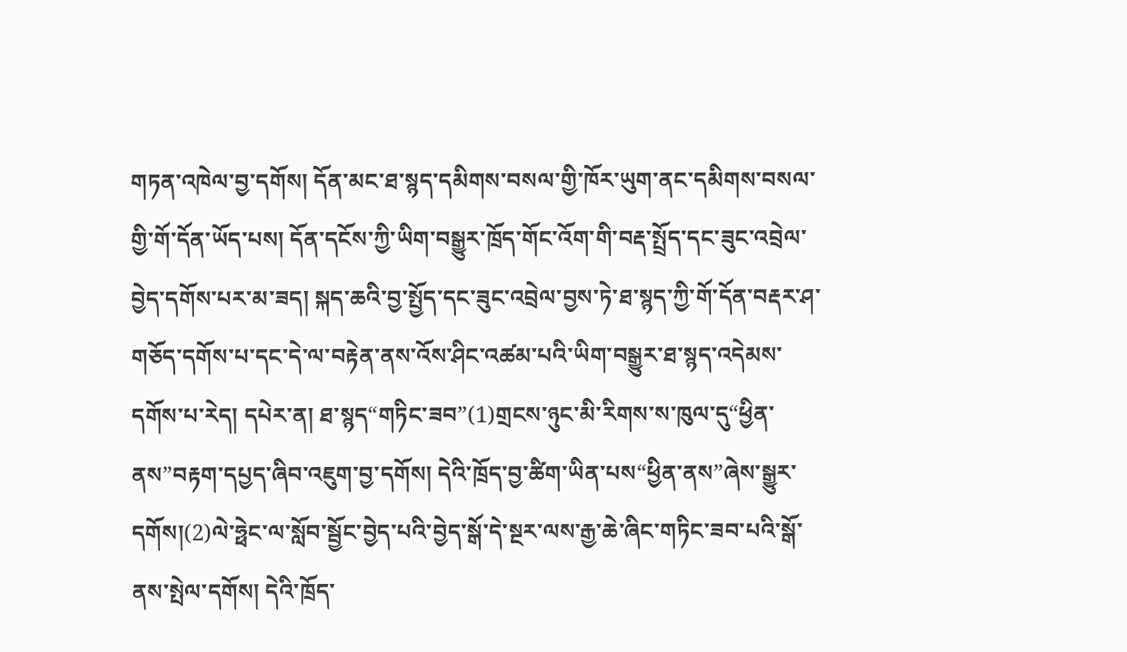གཏན་འཁེལ་བྱ་དགོས། དོན་མང་ཐ་སྙད་དམིགས་བསལ་གྱི་ཁོར་ཡུག་ནང་དམིགས་བསལ་གྱི་གོ་དོན་ཡོད་པས། དོན་དངོས་ཀྱི་ཡིག་བསྒྱུར་ཁྲོད་གོང་འོག་གི་བརྡ་སྤྲོད་དང་ཟུང་འབྲེལ་བྱེད་དགོས་པར་མ་ཟད། སྐད་ཆའི་བྱ་སྤྱོད་དང་ཟུང་འབྲེལ་བྱས་ཏེ་ཐ་སྙད་ཀྱི་གོ་དོན་བརྡར་ཤ་གཅོད་དགོས་པ་དང་དེ་ལ་བརྟེན་ནས་འོས་ཤིང་འཚམ་པའི་ཡིག་བསྒྱུར་ཐ་སྙད་འདེམས་དགོས་པ་རེད། དཔེར་ན། ཐ་སྙད“གཏིང་ཟབ”(1)གྲངས་ཉུང་མི་རིགས་ས་ཁུལ་དུ“ཕྱིན་ནས”བརྟག་དཔྱད་ཞིབ་འཇུག་བྱ་དགོས། དེའི་ཁྲོད་བྱ་ཚིག་ཡིན་པས“ཕྱིན་ནས”ཞེས་སྒྱུར་དགོས།(2)ལེ་ཧྥེང་ལ་སློབ་སྦྱོང་བྱེད་པའི་བྱེད་སྒོ་དེ་སྔར་ལས་རྒྱ་ཆེ་ཞིང་གཏིང་ཟབ་པའི་སྒོ་ནས་སྤེལ་དགོས། དེའི་ཁྲོད་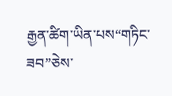རྒྱན་ཚིག་ཡིན་པས“གཏིང་ཟབ”ཅེས་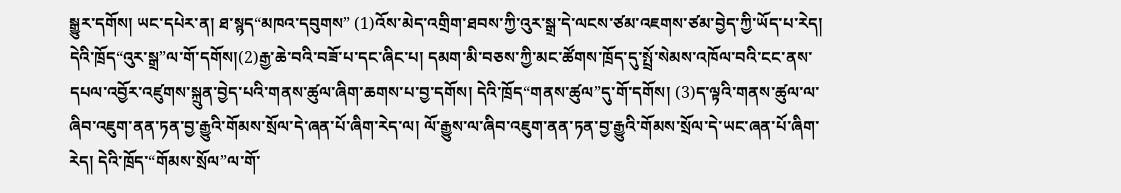སྒྱུར་དགོས། ཡང་དཔེར་ན། ཐ་སྙད“མཁའ་དབུགས” (1)འོས་མེད་འགྲིག་ཐབས་ཀྱི་འུར་སྒྲ་དེ་ལངས་ཙམ་འཇགས་ཙམ་བྱེད་ཀྱི་ཡོད་པ་རེད། དེའི་ཁྲོད“འུར་སྒྲ”ལ་གོ་དགོས།(2)རྒྱ་ཆེ་བའི་བཟོ་པ་དང་ཞིང་པ། དམག་མི་བཅས་ཀྱི་མང་ཚོགས་ཁྲོད་དུ་སྤྲོ་སེམས་འཁོལ་བའི་ངང་ནས་དཔལ་འབྱོར་འཛུགས་སྐྲུན་བྱེད་པའི་གནས་ཚུལ་ཞིག་ཆགས་པ་བྱ་དགོས། དེའི་ཁྲོད“གནས་ཚུལ”དུ་གོ་དགོས། (3)ད་ལྟའི་གནས་ཚུལ་ལ་ཞིབ་འཇུག་ནན་ཏན་བྱ་རྒྱུའི་གོམས་སྲོལ་དེ་ཞན་པོ་ཞིག་རེད་ལ། ལོ་རྒྱུས་ལ་ཞིབ་འཇུག་ནན་ཏན་བྱ་རྒྱུའི་གོམས་སྲོལ་དེ་ཡང་ཞན་པོ་ཞིག་རེད། དེའི་ཁྲོད་“གོམས་སྲོལ”ལ་གོ་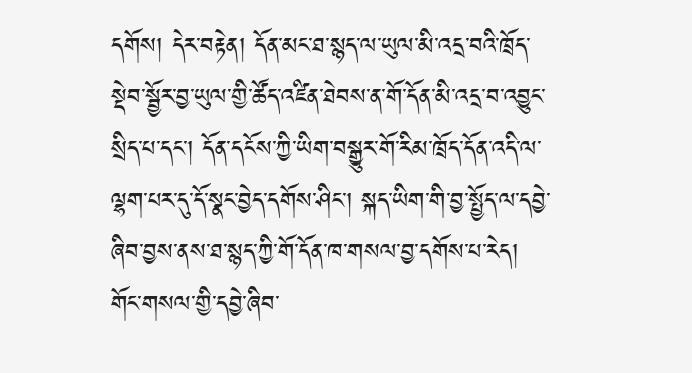དགོས། དེར་བརྟེན། དོན་མང་ཐ་སྙད་ལ་ཡུལ་མི་འདྲ་བའི་ཁྲོད་སྡེབ་སྦྱོར་བྱ་ཡུལ་གྱི་ཚོད་འཛིན་ཐེབས་ན་གོ་དོན་མི་འདྲ་བ་འབྱུང་སྲིད་པ་དང་། དོན་དངོས་ཀྱི་ཡིག་བསྒྱུར་གོ་རིམ་ཁྲོད་དོན་འདི་ལ་ལྷག་པར་དུ་དོ་སྣང་བྱེད་དགོས་ཤིང་། སྐད་ཡིག་གི་བྱ་སྤྱོད་ལ་དབྱེ་ཞིབ་བྱས་ནས་ཐ་སྙད་ཀྱི་གོ་དོན་ཁ་གསལ་བྱ་དགོས་པ་རེད།
གོང་གསལ་གྱི་དབྱེ་ཞིབ་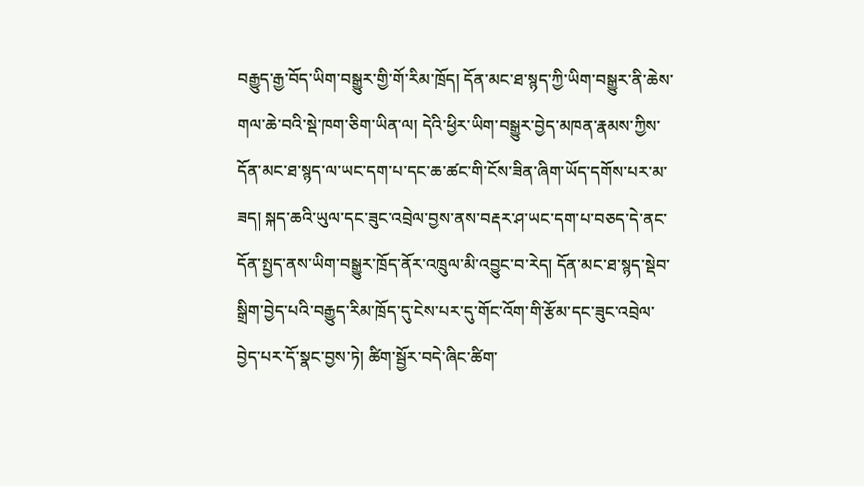བརྒྱུད་རྒྱ་བོད་ཡིག་བསྒྱུར་གྱི་གོ་རིམ་ཁྲོད། དོན་མང་ཐ་སྙད་ཀྱི་ཡིག་བསྒྱུར་ནི་ཆེས་གལ་ཆེ་བའི་སྡེ་ཁག་ཅིག་ཡིན་ལ། དེའི་ཕྱིར་ཡིག་བསྒྱུར་བྱེད་མཁན་རྣམས་ཀྱིས་དོན་མང་ཐ་སྙད་ལ་ཡང་དག་པ་དང་ཆ་ཚང་གི་ངོས་ཟིན་ཞིག་ཡོད་དགོས་པར་མ་ཟད། སྐད་ཆའི་ཡུལ་དང་ཟུང་འབྲེལ་བྱས་ནས་བརྡར་ཤ་ཡང་དག་པ་བཅད་དེ་ནང་དོན་སྤྱད་ནས་ཡིག་བསྒྱུར་ཁྲོད་ནོར་འཁྲུལ་མི་འབྱུང་བ་རེད། དོན་མང་ཐ་སྙད་སྡེབ་སྒྲིག་བྱེད་པའི་བརྒྱུད་རིམ་ཁྲོད་དུ་ངེས་པར་དུ་གོང་འོག་གི་རྩོམ་དང་ཟུང་འབྲེལ་བྱེད་པར་དོ་སྣང་བྱས་ཏེ། ཚིག་སྦྱོར་བདེ་ཞིང་ཚིག་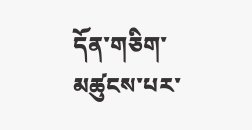དོན་གཅིག་མཚུངས་པར་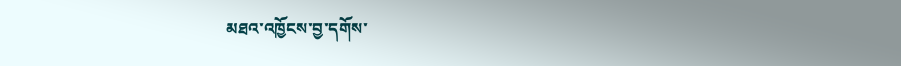མཐའ་འཁྱོངས་བྱ་དགོས་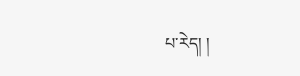པ་རེད། །